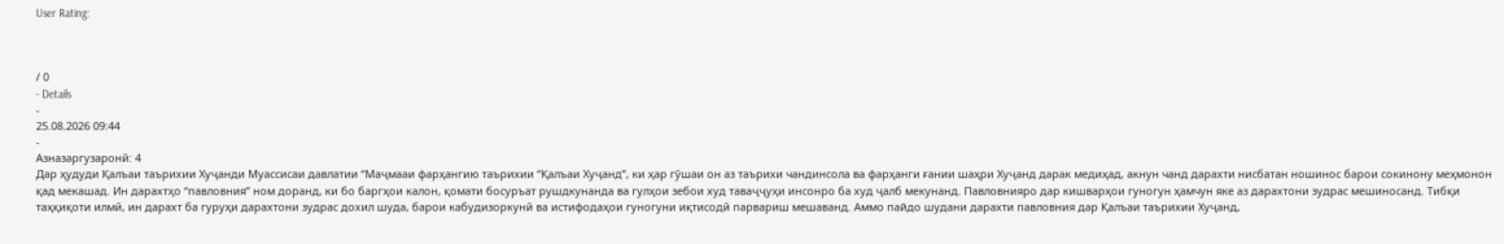User Rating:



/ 0
- Details
-
25.08.2026 09:44
-
Азназаргузаронӣ: 4
Дар ҳудуди Қалъаи таърихии Хуҷанди Муассисаи давлатии “Маҷмааи фарҳангию таърихии “Қалъаи Хуҷанд”, ки ҳар гӯшаи он аз таърихи чандинсола ва фарҳанги ғании шаҳри Хуҷанд дарак медиҳад, акнун чанд дарахти нисбатан ношинос барои сокинону меҳмонон қад мекашад. Ин дарахтҳо “павловния” ном доранд, ки бо баргҳои калон, қомати босуръат рушдкунанда ва гулҳои зебои худ таваҷҷуҳи инсонро ба худ ҷалб мекунанд. Павловнияро дар кишварҳои гуногун ҳамчун яке аз дарахтони зудрас мешиносанд. Тибқи таҳқиқоти илмӣ, ин дарахт ба гуруҳи дарахтони зудрас дохил шуда, барои кабудизоркунӣ ва истифодаҳои гуногуни иқтисодӣ парвариш мешаванд. Аммо пайдо шудани дарахти павловния дар Қалъаи таърихии Хуҷанд,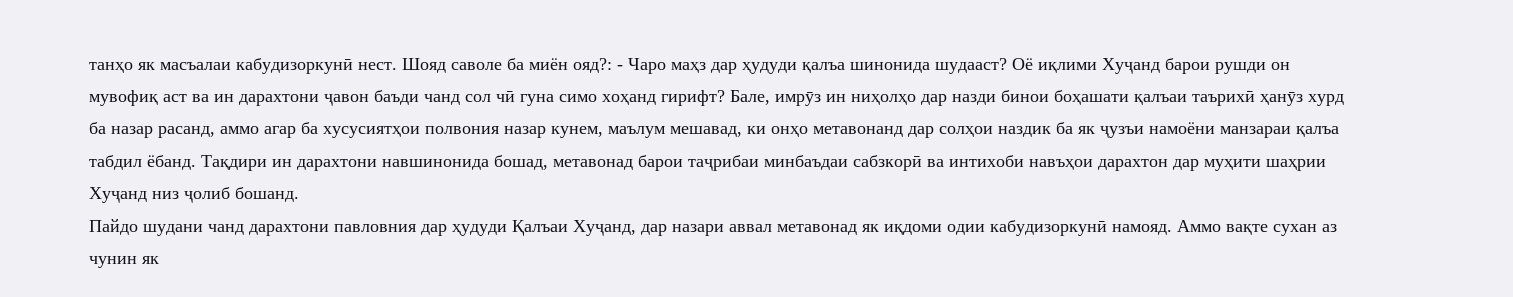танҳо як масъалаи кабудизоркунӣ нест. Шояд саволе ба миён ояд?: - Чаро маҳз дар ҳудуди қалъа шинонида шудааст? Оё иқлими Хуҷанд барои рушди он мувофиқ аст ва ин дарахтони ҷавон баъди чанд сол чӣ гуна симо хоҳанд гирифт? Бале, имрӯз ин ниҳолҳо дар назди бинои боҳашати қалъаи таърихӣ ҳанӯз хурд ба назар расанд, аммо агар ба хусусиятҳои полвония назар кунем, маълум мешавад, ки онҳо метавонанд дар солҳои наздик ба як ҷузъи намоёни манзараи қалъа табдил ёбанд. Тақдири ин дарахтони навшинонида бошад, метавонад барои таҷрибаи минбаъдаи сабзкорӣ ва интихоби навъҳои дарахтон дар муҳити шаҳрии Хуҷанд низ ҷолиб бошанд.
Пайдо шудани чанд дарахтони павловния дар ҳудуди Қалъаи Хуҷанд, дар назари аввал метавонад як иқдоми одии кабудизоркунӣ намояд. Аммо вақте сухан аз чунин як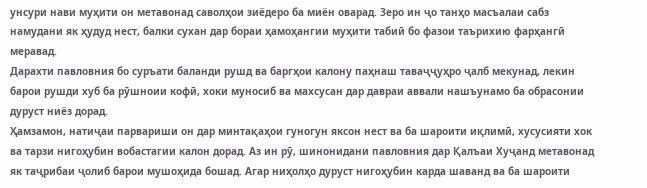унсури нави муҳити он метавонад саволҳои зиёдеро ба миён оварад. Зеро ин ҷо танҳо масъалаи сабз намудани як ҳудуд нест, балки сухан дар бораи ҳамоҳангии муҳити табиӣ бо фазои таърихию фарҳангӣ меравад.
Дарахти павловния бо суръати баланди рушд ва баргҳои калону паҳнаш таваҷҷуҳро ҷалб мекунад, лекин барои рушди хуб ба рӯшноии кофӣ, хоки муносиб ва махсусан дар давраи аввали нашъунамо ба обрасонии дуруст ниёз дорад.
Ҳамзамон, натиҷаи парвариши он дар минтақаҳои гуногун яксон нест ва ба шароити иқлимӣ, хусусияти хок ва тарзи нигоҳубин вобастагии калон дорад. Аз ин рӯ, шинонидани павловния дар Қалъаи Хуҷанд метавонад як таҷрибаи ҷолиб барои мушоҳида бошад. Агар ниҳолҳо дуруст нигоҳубин карда шаванд ва ба шароити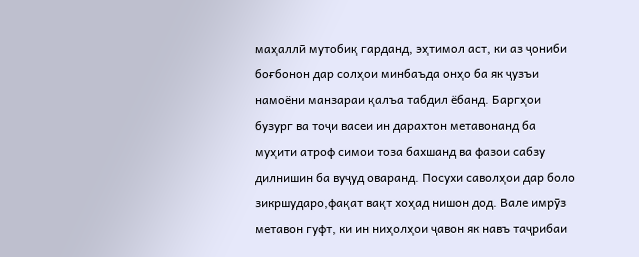маҳаллӣ мутобиқ гарданд, эҳтимол аст, ки аз ҷониби боғбонон дар солҳои минбаъда онҳо ба як ҷузъи намоёни манзараи қалъа табдил ёбанд. Баргҳои бузург ва тоҷи васеи ин дарахтон метавонанд ба муҳити атроф симои тоза бахшанд ва фазои сабзу дилнишин ба вуҷуд оваранд. Посухи саволҳои дар боло зикршударо,фақат вақт хоҳад нишон дод. Вале имрӯз метавон гуфт, ки ин ниҳолҳои ҷавон як навъ таҷрибаи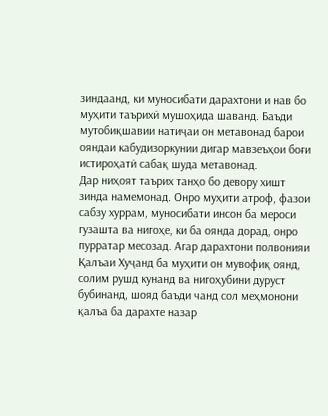зиндаанд, ки муносибати дарахтони и нав бо муҳити таърихӣ мушоҳида шаванд. Баъди мутобиқшавии натиҷаи он метавонад барои ояндаи кабудизоркунии дигар мавзеъҳои боғи истироҳатӣ сабақ шуда метавонад.
Дар ниҳоят таърих танҳо бо девору хишт зинда намемонад. Онро муҳити атроф, фазои сабзу хуррам, муносибати инсон ба мероси гузашта ва нигоҳе, ки ба оянда дорад, онро пурратар месозад. Агар дарахтони полвонияи Қалъаи Хуҷанд ба муҳити он мувофиқ оянд, солим рушд кунанд ва нигоҳубини дуруст бубинанд, шояд баъди чанд сол меҳмонони қалъа ба дарахте назар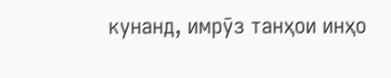кунанд, имрӯз танҳои инҳо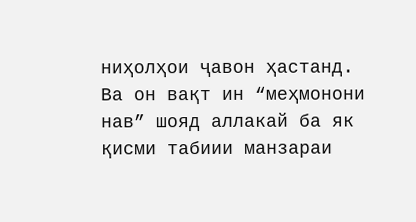ниҳолҳои ҷавон ҳастанд. Ва он вақт ин “меҳмонони нав” шояд аллакай ба як қисми табиии манзараи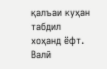қалъаи куҳан табдил хоҳанд ёфт.
Валӣ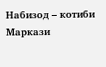Набизод – котиби
Маркази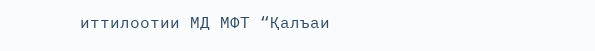иттилоотии МД МФТ “Қалъаи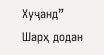Хуҷанд”
Шарҳ додан